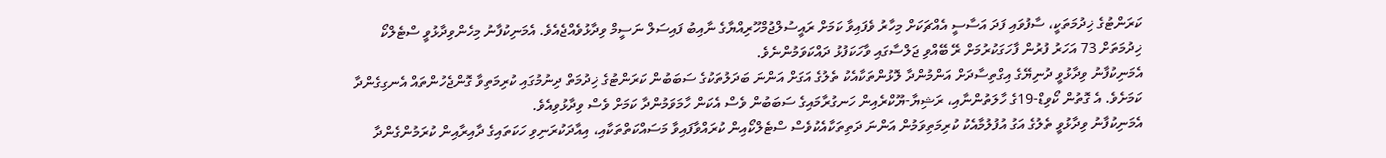ކަރަންޓުގެ ޚިދުމަތަކީ، ސާފުވައި ފަދަ އަސާސީ އެއްޗަކަށް މިހާރު ވެފައިވާ ކަމަށް ރައީސުލްޖުމްހޫރިއްޔާގެ ނާއިބު ފައިސަލް ނަސީމް ވިދާޅުވެއްޖެއެވެ. އެމަނިކުފާނު މިހެންވިދާޅުވީ ސްޓެލްކޯ ޚިދުމަތަށް 73 އަހަރު ފުރުން ފާހަގަކުރުމަށް ރޭ ބޭއްވި ޖަލްސާގައި ވާހަކަފުޅު ދައްކަވަމުންނެވެ.
އެމަނިކުފާނު ވިދާޅުވީ ދުނިޔޭގެ އިގްތިސާދަށް އަންމުންދާ ލޮޅުންތަކާއެކު ތެލުގެ އަގަށް އަންނަ ބަދަލުތަކުގެ ސަބަބުން ކަރަންޓުގެ ޚިދުމަތް ދިނުމުގައި ކުރިމަތިވާ ގޮންޖެހުންތައް އެނގިގެންދާ ކަމަށެވެ. އެ ގޮތުން ކޯވިޑް-19ގެ ހާލަތުންނާއި، ރަޝިޔާ-ޔޫކްރެއިން ހަނގުރާމައިގެ ސަބަބުން ވެސް އެކަން ހާމަވަމުންދާ ކަމަށް ވެސް ވިދާޅުވިއެވެ.
އެމަނިކުފާނު ވިދާޅުވީ ތެލުގެ އަގު އުފުލުމާއެކު ކުރިމަތިވަމުން އަންނަ ދަތިތަކާއެކުވެސް ސްޓެލްކޯއިން ކުރައްވާފައިވާ މަސައްކަތްތަކާއި، އިއާދަކުރަނިވި ހަކަތައިގެ ދާއިރާއިން ކުރަމުންގެންދާ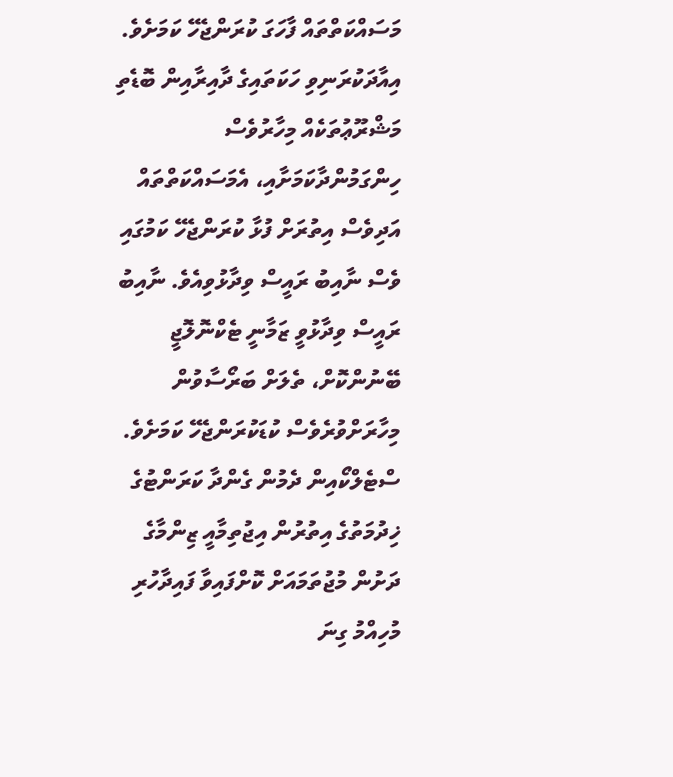މަސައްކަތްތައް ފާހަގަ ކުރަންޖެހޭ ކަމަށެވެ.
އިއާދަކުރަނިވި ހަކަތައިގެ ދާއިރާއިން ބޮޑެތި މަޝްރޫޢުތަކެއް މިހާރުވެސް ހިންގަމުންދާކަމަށާއި، އެމަސައްކަތްތައް އަދިވެސް އިތުރަށް ފުޅާ ކުރަންޖެހޭ ކަމުގައި ވެސް ނާއިބު ރައީސް ވިދާޅުވިއެވެ. ނާއިބު ރައީސް ވިދާޅުވީ ޒަމާނީ ޓެކްނޮލޮޖީ ބޭނުންކޮށް، ތެލަށް ބަރޯސާވުން މިހާރަށްވުރެވެސް ކުޑަކުރަންޖެހޭ ކަމަށެވެ.
ސްޓެލްކޯއިން ދެމުން ގެންދާ ކަރަންޓުގެ ޚިދުމަތުގެ އިތުރުން އިޖުތިމާއީ ޒިންމާގެ ދަށުން މުޖުތަމައަށް ކޮށްފައިވާ ފައިދާހުރި މުހިއްމު ގިނަ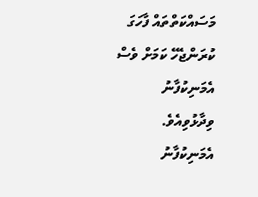މަސައްކަތްތައް ފާހަގަ ކުރަންޖެހޭ ކަމަށް ވެސް އެމަނިކުފާނު ވިދާޅުވިއެވެ. އެމަނިކުފާނު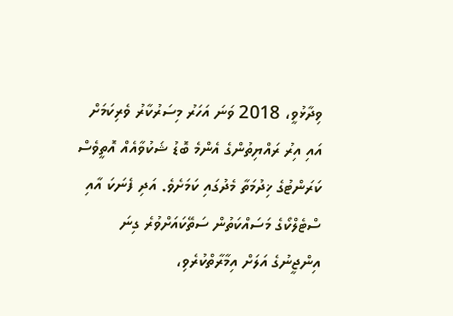ވިދާޅުވީ، 2018 ވަނަ އަހަރު މިސަރުކާރު ވެރިކަމަށް އައި އިރު ރައްޔިތުންގެ އެންމެ ބޮޑު ޝަކުވާއެއް އޮތީވެސް ކަރަންޓުގެ ޚިދުމަތާ މެދުގައި ކަމަށެވެ. އަދި ފެނަކަ އާއި ސްޓެލްކޯގެ މަސައްކަތުން ސަތޭކައަށްވުރެ ގިނަ އިންޖީނުގެ އަލަށް އިމާރާތްކުރެވި،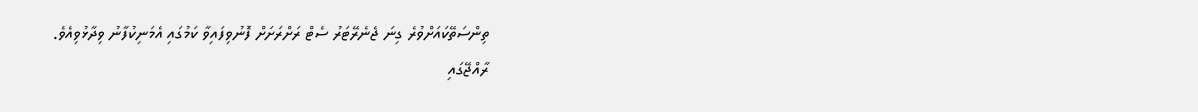ތިންސަތޭކައަށްވުރެ ގިނަ ޖެނެރޭޓަރު ސެޓް ރަށްރަށަށް ފޮނުވިފައިވާ ކަމުގައި އެމަނިކުފާނު ވިދާޅުވިއެވެ.
ރާއްޖޭގައި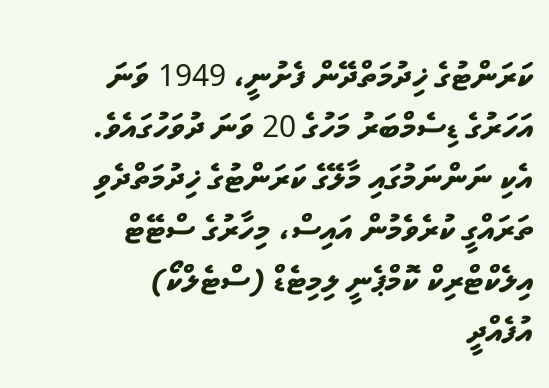ކަރަންޓުގެ ޚިދުމަތްދޭން ފެށުނީ، 1949 ވަނަ އަހަރުގެ ޑިސެމްބަރު މަހުގެ 20 ވަނަ ދުވަހުގައެވެ. އެކި ނަންނަމުގައި މާލޭގެ ކަރަންޓުގެ ޚިދުމަތްދެވި ތަރައްގީ ކުރެވެމުން އައިސް، މިހާރުގެ ސްޓޭޓް އިލެކްޓްރިކް ކޮމްޕެނީ ލިމިޓެޑް (ސްޓެލްކޯ) އުފެއްދީ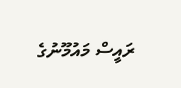ރައީސް މައުމޫނުގެ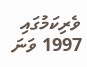ވެރިކަމުގައި 1997 ވަނަ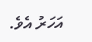އަހަރު އެވެ.